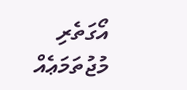އޯގަތެރި މުޖުތަމަޢެއް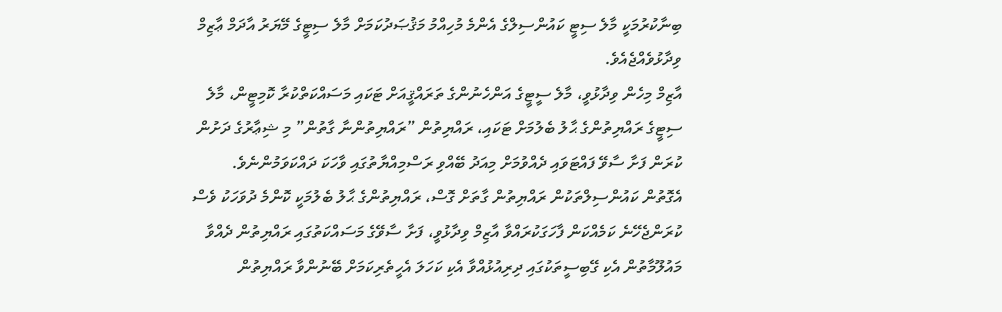ބިނާކުރުމަކީ މާލެ ސިޓީ ކައުންސިލްގެ އެންމެ މުހިއްމު މަޤުޞަދުކަމަށް މާލެ ސިޓީގެ މޭޔަރު އާދަމް ޢާޒިމް ވިދާޅުވެއްޖެއެވެ.
އާޒިމް މިހެން ވިދާޅުވީ، މާލެ ސީޓީގެ އަންހެނުންގެ ތަރައްޤީއަށް ޓަކައި މަސައްކަތްކުރާ ކޮމިޓީން، މާލެ ސިޓީގެ ރައްޔިތުންގެ ޙާލު ބެލުމަށް ޓަކައި، ރައްޔިތުން ”ރައްޔިތުންނާ ގާތުން” މި ޝިޢާރުގެ ދަށުން ކުރަން ފަށާ ސާވޭ ފައްޓަވައި ދެއްވުމަށް މިއަދު ބޭއްވި ރަސްމިއްޔާތުގައި ވާހަކަ ދައްކަވަމުންނެވެ.
އެގޮތުން ކައުންސިލްތަކުން ރައްޔިތުން ގާތަށް ގޮސް، ރައްޔިތުންގެ ޙާލު ބެލުމަކީ ކޮންމެ ދުވަހަކު ވެސް ކުރަންޖެހޭނެ ކަމެއްކަން ފާހަގަކުރައްވާ އާޒިމް ވިދާޅުވީ، ފަށާ ސާވޭގެ މަސައްކަތުގައި ރައްޔިތުން ދެއްވާ މައުލޫމާތުން އެކި ގޭބިސީތަކުގައި ދިރިއުޅުއްވާ އެކި ކަހަލަ އެހީތެރިކަމަށް ބޭނުންވާ ރައްޔިތުން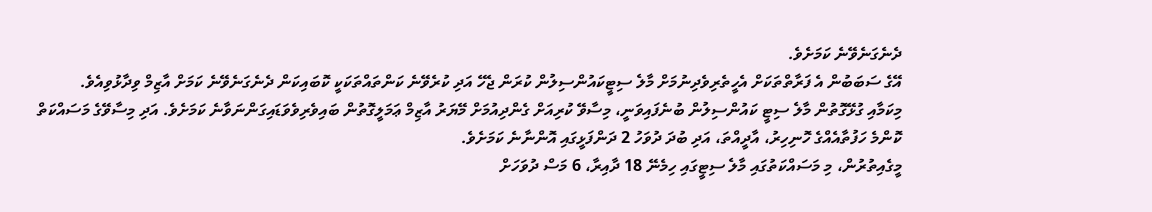ދެނެގަނެވޭނެ ކަމަށެވެ.
އޭގެ ސަބަބުން އެ ފަރާތްތަކަށް އެހީތެރިވެދިނުމަށް މާލެ ސިޓީކައުންސިލުން ކުރަން ޖެހޭ އަދި ކުރެވޭނެ ކަންތައްތަކަކީ ކޮބައިކަން ދެނެގަނެވޭނެ ކަމަށް އާޒިމް ވިދާޅުވިއެވެ.
މިކަމާއި ގުޅޭގޮތުން މާލެ ސިޓީ ކައުންސިލުން ބުނެފައިވަނީ، މިސާވޭ ކުރިއަށް ގެންދިއުމަށް މޭޔަރު އާޒިމް ޢަމަލީގޮތުން ބައިވެރިވެވަޑައިގަންނަވާނެ ކަމަށެވެ. އަދި މިސާވޭގެ މަސައްކަތް ކޮންމެ ހަފުތާއެއްގެ ހޮނިހިރު، އާދީއްތަ، އަދި ބުދަ ދުވަހު 2 ދަންފަޅީގައި އޮންނާނެ ކަމަށެވެ.
މީގެއިތުރުން، މި މަސައްކަތުގައި މާލެ ސިޓީގައި ހިމެނޭ 18 ދާއިރާ، 6 މަސް ދުވަހަށް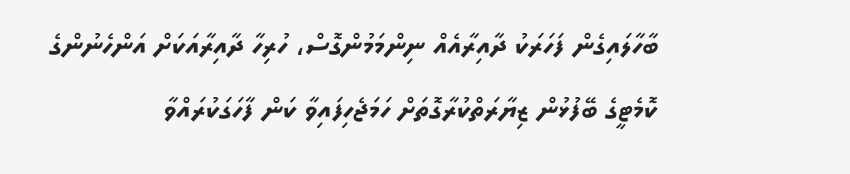ބާހާލައިގެން ފަހަރަކު ދާއިރާއެއް ނިންމަމުންގޮސް، ހުރިހާ ދާއިރާއަކަށް އަންހެނުންގެ ކޮމެޓީގެ ބޭފުޅުން ޒިޔާރަތްކުރާގޮތަށް ހަމަޖެހިފައިވާ ކަން ފާހަގަކުރައްވާ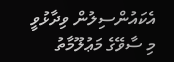އެކައުންސިލުން ވިދާޅުވީ މި ސާވޭގެ މަޢުލޫމާތު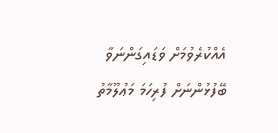އެއްކުރެވުމަށް ވަޑައިގަންނަވާ ބޭފުޅުންނަށް ފުރިހަމަ މަޢުލޫމާތު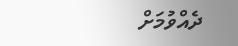ދެއްވުމަށް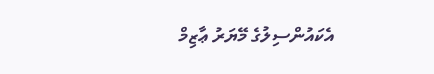އެކައުންސިލުގެ މޭޔަރު ޢާޒިމް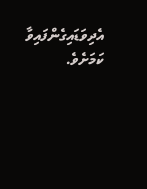އެދިވަޑައިގެންފައިވާ ކަމަށެވެ.